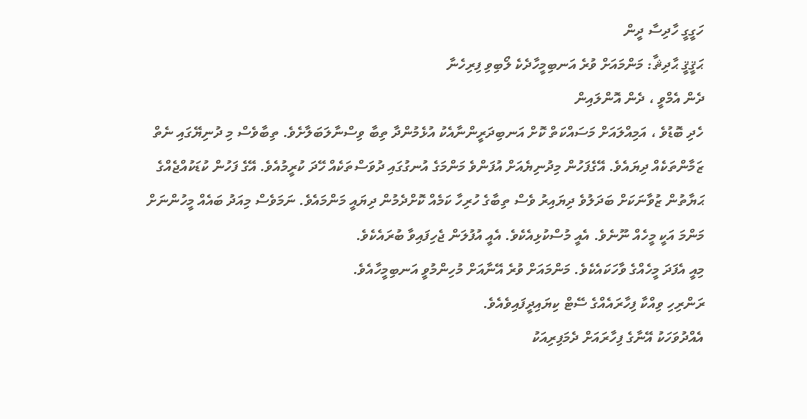ހަގީގީ ހާދިސާ ދީން
ޙަޤީޤީ ޙާދިޘާ: މަންމައަށް ވުރެ އަނބިމީހާދެކެ ލޯބިވި ފިރިހެނާ
ދެން އެމްވީ ، ދެން އޮންލައިން
ހެދި ބޮޑުވެ ، އަމިއްލައަށް މަސައްކަތް ކޮށް އަނބިދަރީންނާއެކު އުޅެމުންދާ ތިބާ ވިސްނާލަބަލާށެވެ. ތިބާވެސް މި ދުނިޔޭގައި ނެތް ޒަމާންތަކެއް ދިޔައެވެ. އޭގެފަހުން މިދުނިޔެއަށް އުފަންވެ މަންމަގެ އުނގުގައި ދުވަސްތަކެއް ހޭދަ ކުރީމުއެވެ. އޭގެ ފަހުން ކުޑަކުއްޖެއްގެ ޙަޔާތުން ޒުވާނަކަށް ބަދަލުވެ ދިޔައިރު ވެސް ތިބާގެ ހުރިހާ ކަމެއް ކޮށްދެމުން ދިޔައީ މަންމައެވެ. ނަމަވެސް މިއަދު ބައެއް މީހުންނަށް މަންމަ އަކީ މީހެއް ނޫނެވެ. އެއީ މުސްކުޅިއެކެވެ. އެއީ އުފުލަން ޖެހިފައިވާ ބުރައެކެވެ.
މިއީ އެފަދަ މީހެއްގެ ވާހަކައެކެވެ. މަންމައަށް ވުރެ އޭނާއަށް މުހިންމުވީ އަނބިމީހާއެވެ.
ރަންރިހި ވިއްކާ ފިހާރައެއްގެ ސޭޓް ކިޔައިދީފައިވެއެވެ.
އެއްދުވަހަކު އޭނާގެ ފިހާރައަށް ދެމަފިރިއަކު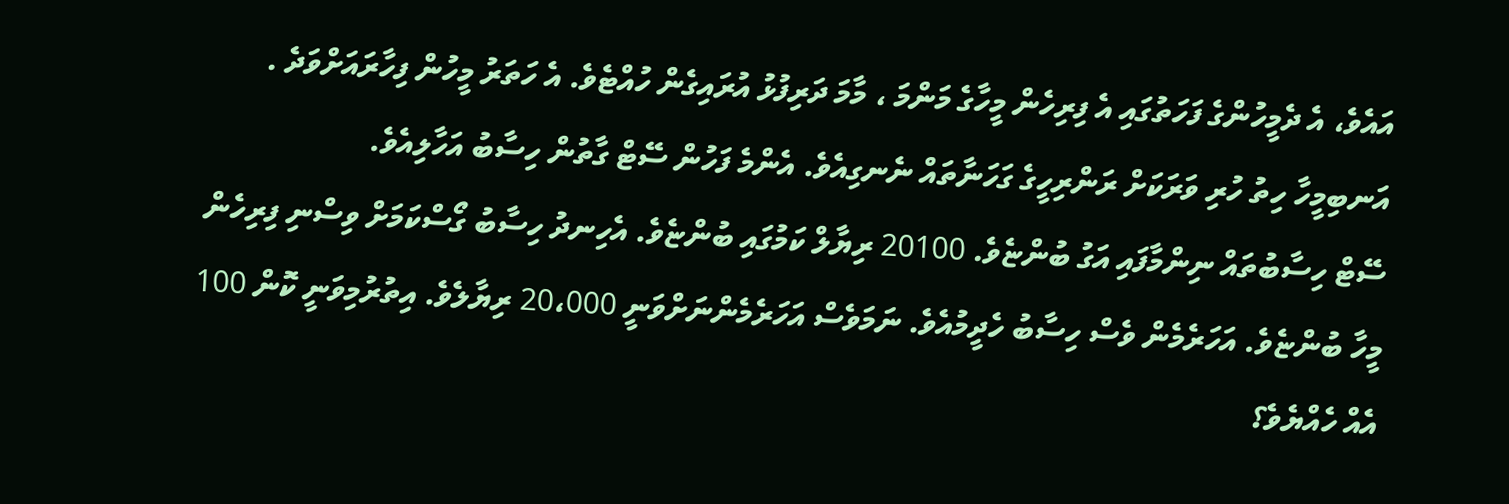އައެވެ، އެ ދެމީހުންގެ ފަހަތުގައި އެ ފިރިހެން މީހާގެ މަންމަ ، މާމަ ދަރިފުޅު އުރައިގެން ހުއްޓެވެ. އެ ހަތަރު މީހުން ފިހާރައަށްވަދެ . އަނބިމީހާ ހިތު ހުރި ވަރަކަށް ރަންރިހީގެ ގަހަނާތައް ނެނގިއެވެ. އެންމެ ފަހުން ސޭޓް ގާތުން ހިސާބު އަހާލިއެވެ.
ސޭޓް ހިސާބުތައް ނިންމާފައި އަގު ބުންޏެވެ. 20100 ރިޔާލް ކަމުގައި ބުންޏެވެ. އެހިނދު ހިސާބު ގޯސްކަމަށް ވިސްނި ފިރިހެން މީހާ ބުންޏެވެ. އަހަރެމެން ވެސް ހިސާބު ހެދީމުއެވެ. ނަމަވެސް އަހަރެމެންނަށްވަނީ 20،000 ރިޔާލެވެ. އިތުރުމިވަނީ ކޮން 100 އެއް ހެއްޔެވެ؟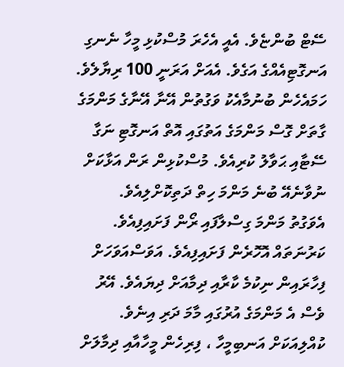ސޭޓް ބުންޏެވެ. އެއީ އެހެރަ މުސްކުޅި މީހާ ނެނގި އަނގޮޓިއެއްގެ އަގެވެ. އެއަށް އަރަނީ 100 ރިޔާލެވެ. ހަމައެހެން ބުނުމާއެކު ވަގުތުން އޭނާ އޭނާގެ މަންމަގެ ގާތަށް ގޮސް މަންމަގެ އަތުގައި އޮތް އަނގޮޓި ނަގާ ސޭޓާއި ޙަވާލު ކުރިއެވެ. މުސްކުޅިން ރަން އަޅާކަށް ނުވާނެއޭ ބުނެ މަންމަ ހިތް ދަތިކޮށްލިއެވެ.
އެވަގުތު މަންމަ ގިސްލާފައި ރޯން ފަށައިފިއެވެ. ކަރުނަތައް އޮހޮރެން ފަށައިފިއެވެ. އަވަސްއަވަހަށް ފިހާރައިން ނިކުމެ ކާރާއި ދިމާއަށް ދިޔައެވެ. އޭރު ވެސް އެ މަންމަގެ އުރުގައި މާމަ ދަރި އިނެވެ. ކުއްލިއަކަށް އަނބިމީހާ ، ފިރިހެން މީހާއާއި ދިމާލަށް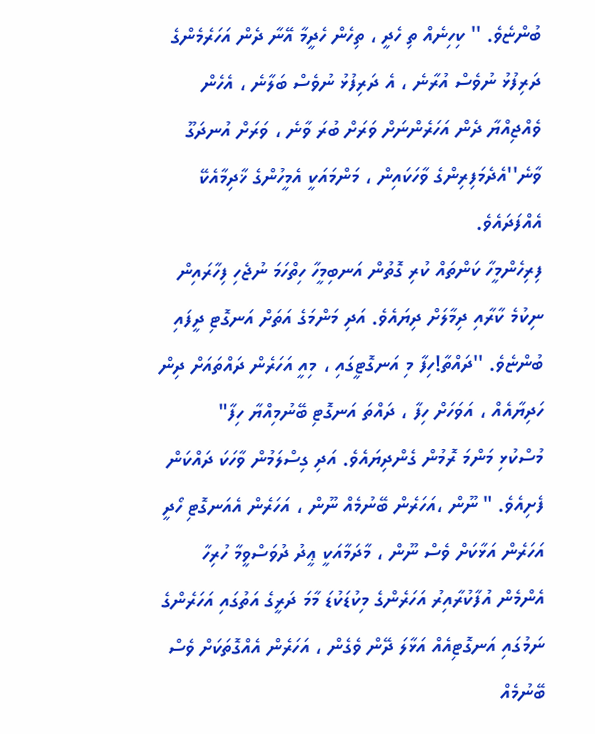ބުންޏެވެ. '' ކިހިނެއް ތި ހެދީ ، ތިހެން ހެދީމާ އޭނާ ދެން އަހަރެމެންގެ ދަރިފުޅު ނުވެސް އުރާނެ ، އެ ދަރިފުޅު ނުވެސް ބަލާނެ ، އެހެން ވެއްޖިއްޔާ ދެން އަހަރެންނަށް ވަރަށް ބުރަ ވާނެ ، ވަރަށް އުނދަގޫ ވާނެ''އެދެމަފިރިންގެ ވާހަކައިން ، މަންމައަކީ އެމީހުންގެ ޚާދިމާއެކޭ އެއްފަދައެވެ.
ފިރިހެންމީހާ ކަންތައް ކުރި ގޮތުން އަނބިމީހާ ހިތްހަމަ ނުޖެހި ފިހާރައިން ނިކުމެ ކާރާއި ދިމާލަށް ދިޔައެވެ. އަދި މަންމަގެ އަތަށް އަނގޮޓި ދީފައި ބުންޏެވެ. ''ދައްތާ!ހިފާ މި އަނގޮޓީގައި ، މިއީ އަހަރެން ދައްތައަށް ދިން ހަދިޔާއެއް ، އަވަހަށް ހިފާ ، ދައްތަ އަނގޮޓި ބޭނުމިއްޔާ ހިފާ"
މުސްކުޅި މަންމަ ރޮމުން ގެންދިޔައެވެ. އަދި ގިސްލަމުން ވާހަކަ ދައްކަން ފެށިއެވެ. " ނޫން ،އަހަރެން ބޭނުމެއް ނޫން ، އަހަރެން އެއަނގޮޓި ހޯދީ އަހަރެން އަޅާކަށް ވެސް ނޫން ، މާދަމާއަކީ ޢީދު ދުވަސްވީމާ ހުރިހާ އެންމެން އުފާކުރާއިރު އަހަރެންގެ މިކުޑަކުޑަ މާމަ ދަރީގެ އަތުގައި އަހަރެންގެ ނަމުގައި އަނގޮޓިއެއް އަޅާލަ ދޭން ވެގެން ، އަހަރެން އެއްގޮތަކަށް ވެސް ބޭނުމެއް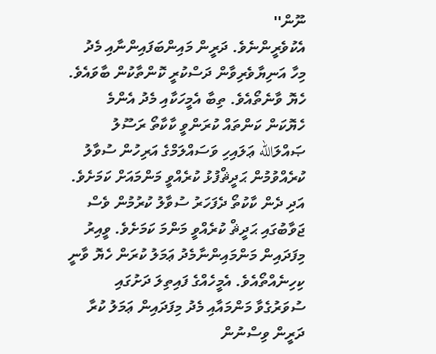ނޫން''
އެކުވެރީންނެވެ. ދަރީން މައިންބަފައިންނާއި މެދު މިހާ އަނިޔާވެރިވާން ދަސްކުރީ ކޮންތާކުން ބާވައެވެ. ހެޔޮ ވާނެތޯއެވެ. ތިބާ އެމީހަކާއި މެދު އެންމެ ހެޔޮކަން ކަންތައް ކުރަންވީ ކާކާތޯ ރަސޫލު ޞައްލަالله ޢަލައިހި ވަސައްލަމްގެ އަރިހުން ސުވާލު ކުރެއްވުމުން ޙަދީޘްފުޅު ކުރެއްވީ މަންމައަށް ކަމަށެވެ. އަދި ދެން ކާކުތޯ ދެފަހަރު ސުވާލު ކުރުމުން ވެސް ޖަވާބުގައި ޙަދީޘް ކުރެއްވީ މަންމަ ކަމަށެވެ. ވީއިރު މިފަދައިން މަންމައިންނާމެދު ޢަމަލު ކުރަން ހެޔޮ ވާނީ ކިހިނެއްތޯއެވެ. އެމީހެއްގެ ފައިތިލަ ދަށުގައި ސުވަރުގެވާ މަންމައާއި މެދު މިފަދައިން ޢަމަލު ކުރާ ދަރީން ވިސްނުން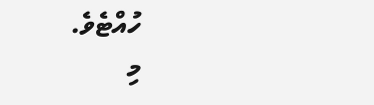ހުއްޓެވެ.
މި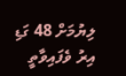ލިޔުމަށް 48 ގަޑި އިރު ވެފައިވާތީ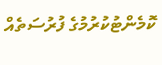ކޮމެންޓުކުރުމުގެ ފުރުސަތެއް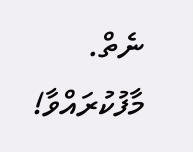ނެތް. މާފުކުރައްވާ!